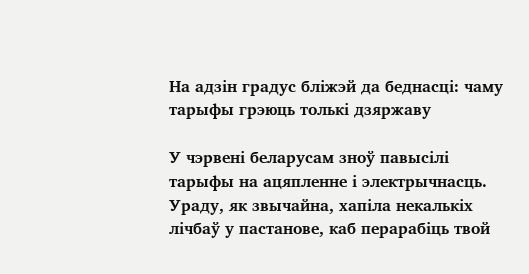На адзін градус бліжэй да беднасці: чаму тарыфы грэюць толькі дзяржаву

У чэрвені беларусам зноў павысілі тарыфы на ацяпленне і электрычнасць. Ураду, як звычайна, хапіла некалькіх лічбаў у пастанове, каб перарабіць твой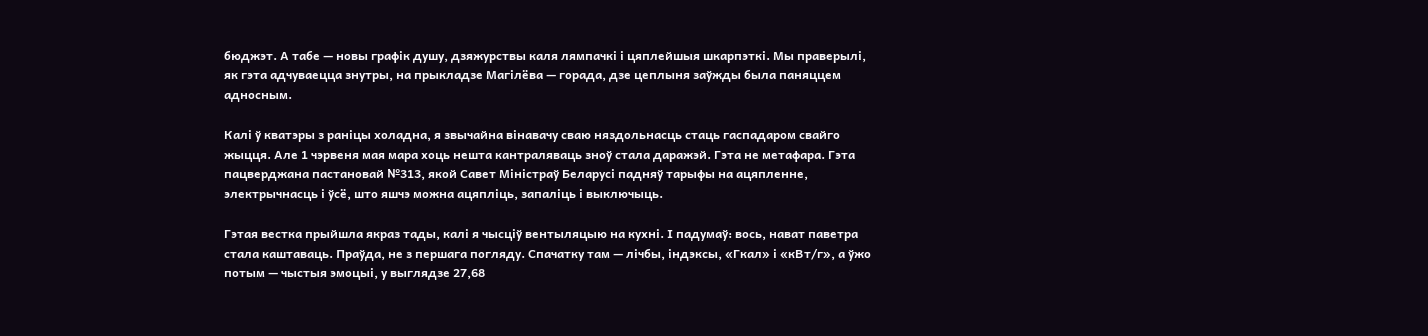бюджэт. А табе — новы графік душу, дзяжурствы каля лямпачкі і цяплейшыя шкарпэткі. Мы праверылі, як гэта адчуваецца знутры, на прыкладзе Магілёва — горада, дзе цеплыня заўжды была паняццем адносным.

Калі ў кватэры з раніцы холадна, я звычайна вінавачу сваю няздольнасць стаць гаспадаром свайго жыцця. Але 1 чэрвеня мая мара хоць нешта кантраляваць зноў стала даражэй. Гэта не метафара. Гэта пацверджана пастановай №313, якой Савет Міністраў Беларусі падняў тарыфы на ацяпленне, электрычнасць і ўсё, што яшчэ можна ацяпліць, запаліць і выключыць.

Гэтая вестка прыйшла якраз тады, калі я чысціў вентыляцыю на кухні. І падумаў: вось, нават паветра стала каштаваць. Праўда, не з першага погляду. Спачатку там — лічбы, індэксы, «Гкал» і «кВт/г», а ўжо потым — чыстыя эмоцыі, у выглядзе 27,68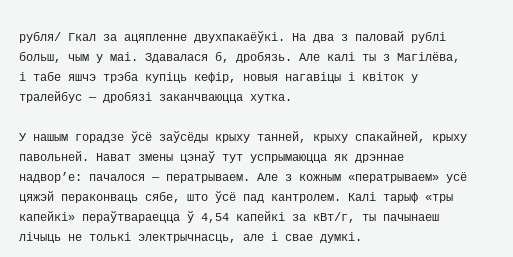рубля/ Гкал за ацяпленне двухпакаёўкі. На два з паловай рублі больш, чым у маі. Здавалася б, дробязь. Але калі ты з Магілёва, і табе яшчэ трэба купіць кефір, новыя нагавіцы і квіток у тралейбус — дробязі заканчваюцца хутка.

У нашым горадзе ўсё заўсёды крыху танней, крыху спакайней, крыху павольней. Нават змены цэнаў тут успрымаюцца як дрэннае надвор’е: пачалося — ператрываем. Але з кожным «ператрываем» усё цяжэй пераконваць сябе, што ўсё пад кантролем. Калі тарыф «тры капейкі» пераўтвараецца ў 4,54 капейкі за кВт/г, ты пачынаеш лічыць не толькі электрычнасць, але і свае думкі.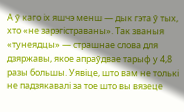А ў каго іх яшчэ менш — дык гэта ў тых, хто «не зарэгістраваны». Так званыя «тунеядцы» — страшнае слова для дзяржавы, якое апраўдвае тарыф у 4,8 разы большы. Уявіце, што вам не толькі не падзякавалі за тое што вы вязеце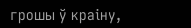грошы ў краіну,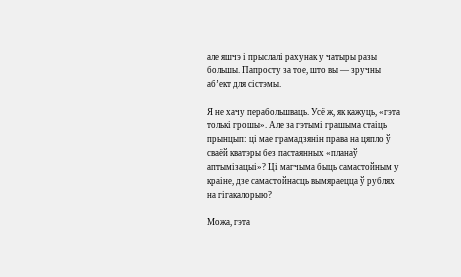але яшчэ і прыслалі рахунак у чатыры разы большы. Папросту за тое, што вы — зручны аб’ект для сістэмы.

Я не хачу перабольшваць. Усё ж, як кажуць, «гэта толькі грошы». Але за гэтымі грашыма стаіць прынцып: ці мае грамадзянін права на цяпло ў сваёй кватэры без пастаянных «планаў аптымізацыі»? Ці магчыма быць самастойным у краіне, дзе самастойнасць вымяраецца ў рублях на гігакалорыю?

Можа, гэта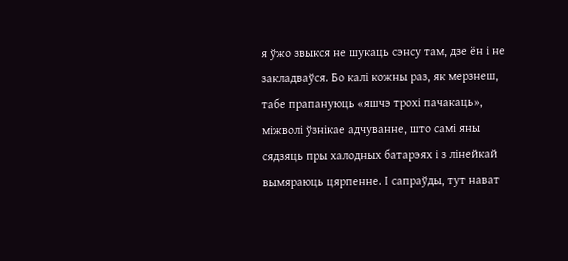я ўжо звыкся не шукаць сэнсу там, дзе ён і не закладваўся. Бо калі кожны раз, як мерзнеш, табе прапануюць «яшчэ трохі пачакаць», міжволі ўзнікае адчуванне, што самі яны сядзяць пры халодных батарэях і з лінейкай вымяраюць цярпенне. І сапраўды, тут нават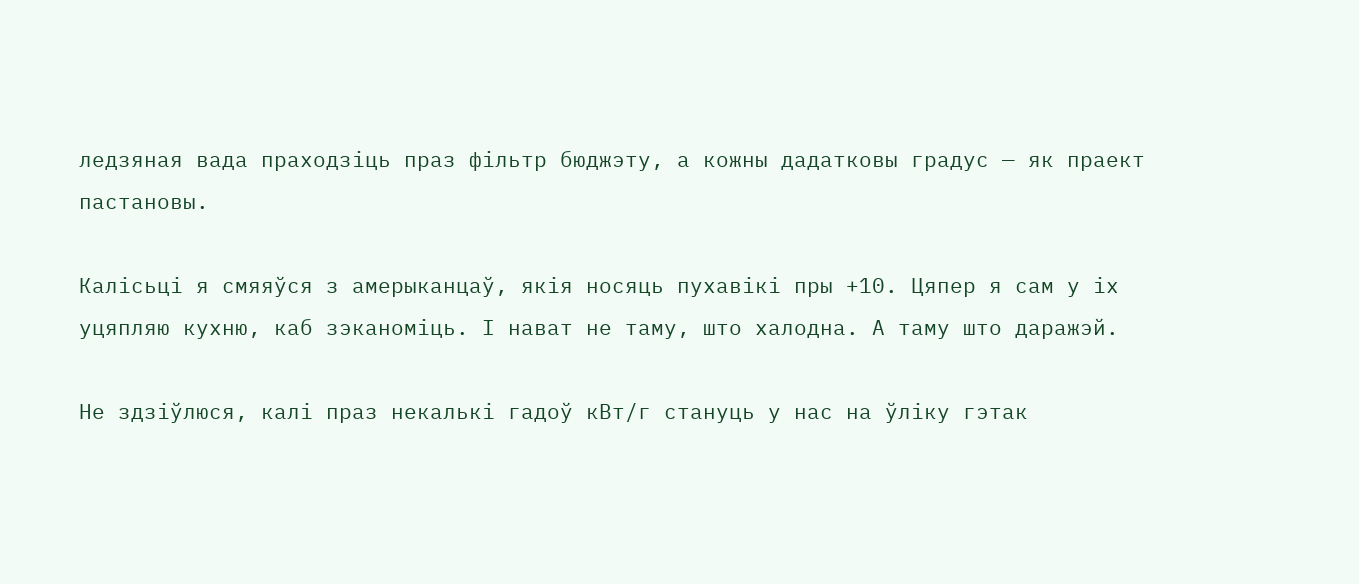ледзяная вада праходзіць праз фільтр бюджэту, а кожны дадатковы градус — як праект пастановы.

Калісьці я смяяўся з амерыканцаў, якія носяць пухавікі пры +10. Цяпер я сам у іх уцяпляю кухню, каб зэканоміць. І нават не таму, што халодна. А таму што даражэй.

Не здзіўлюся, калі праз некалькі гадоў кВт/г стануць у нас на ўліку гэтак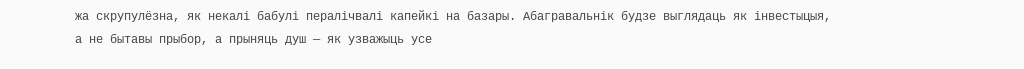жа скрупулёзна, як некалі бабулі пералічвалі капейкі на базары. Абагравальнік будзе выглядаць як інвестыцыя, а не бытавы прыбор, а прыняць душ — як узважыць усе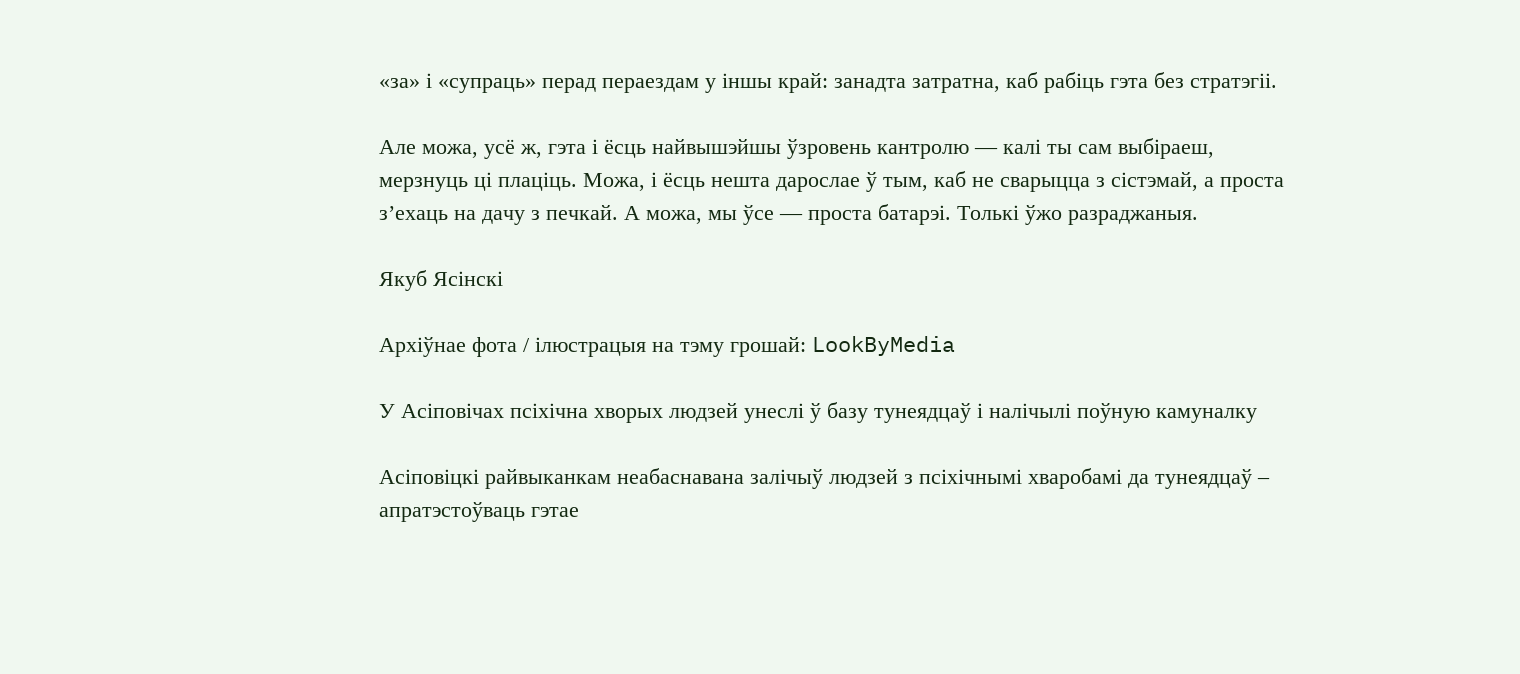«за» і «супраць» перад пераездам у іншы край: занадта затратна, каб рабіць гэта без стратэгіі.

Але можа, усё ж, гэта і ёсць найвышэйшы ўзровень кантролю — калі ты сам выбіраеш, мерзнуць ці плаціць. Можа, і ёсць нешта дарослае ў тым, каб не сварыцца з сістэмай, а проста з’ехаць на дачу з печкай. А можа, мы ўсе — проста батарэі. Толькі ўжо разраджаныя.

Якуб Ясінскі

Архіўнае фота / ілюстрацыя на тэму грошай: LookByMedia

У Асіповічах псіхічна хворых людзей унеслі ў базу тунеядцаў і налічылі поўную камуналку

Асіповіцкі райвыканкам неабаснавана залічыў людзей з псіхічнымі хваробамі да тунеядцаў – апратэстоўваць гэтае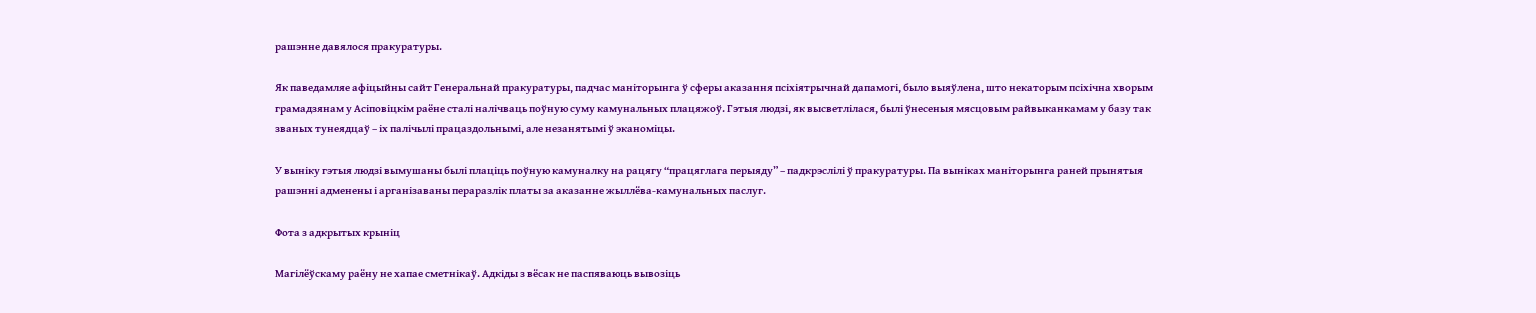рашэнне давялося пракуратуры.

Як паведамляе афіцыйны сайт Генеральнай пракуратуры, падчас маніторынга ў сферы аказання псіхіятрычнай дапамогі, было выяўлена, што некаторым псіхічна хворым грамадзянам у Асіповіцкім раёне сталі налічваць поўную суму камунальных плацяжоў. Гэтыя людзі, як высветлілася, былі ўнесеныя мясцовым райвыканкамам у базу так званых тунеядцаў – іх палічылі працаздольнымі, але незанятымі ў эканоміцы.

У выніку гэтыя людзі вымушаны былі плаціць поўную камуналку на рацягу “працяглага перыяду” – падкрэслілі ў пракуратуры. Па выніках маніторынга раней прынятыя рашэнні адменены і арганізаваны пераразлік платы за аказанне жыллёва-камунальных паслуг.

Фота з адкрытых крыніц

Магілёўскаму раёну не хапае сметнікаў. Адкіды з вёсак не паспяваюць вывозіць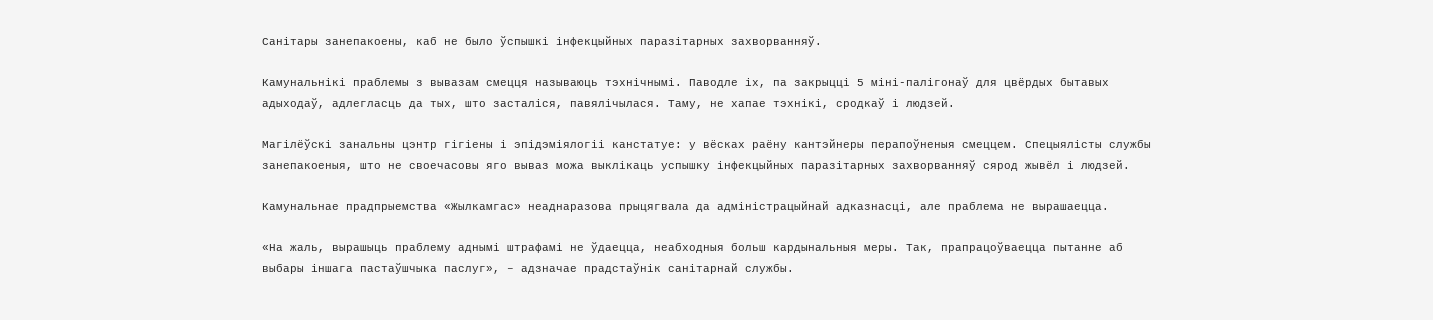Санітары занепакоены, каб не было ўспышкі інфекцыйных паразітарных захворванняў.

Камунальнікі праблемы з вывазам смецця называюць тэхнічнымі. Паводле іх, па закрыцці 5 міні-палігонаў для цвёрдых бытавых адыходаў, адлегласць да тых, што засталіся, павялічылася. Таму, не хапае тэхнікі, сродкаў і людзей.

Магілёўскі занальны цэнтр гігіены і эпідэміялогіі канстатуе: у вёсках раёну кантэйнеры перапоўненыя смеццем. Спецыялісты службы занепакоеныя, што не своечасовы яго вываз можа выклікаць успышку інфекцыйных паразітарных захворванняў сярод жывёл і людзей.

Камунальнае прадпрыемства «Жылкамгас» неаднаразова прыцягвала да адміністрацыйнай адказнасці, але праблема не вырашаецца.

«На жаль, вырашыць праблему аднымі штрафамі не ўдаецца, неабходныя больш кардынальныя меры. Так, прапрацоўваецца пытанне аб выбары іншага пастаўшчыка паслуг», – адзначае прадстаўнік санітарнай службы.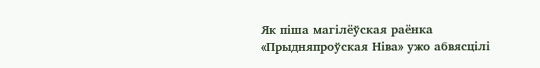Як піша магілёўская раёнка «Прыдняпроўская Ніва» ужо абвясцілі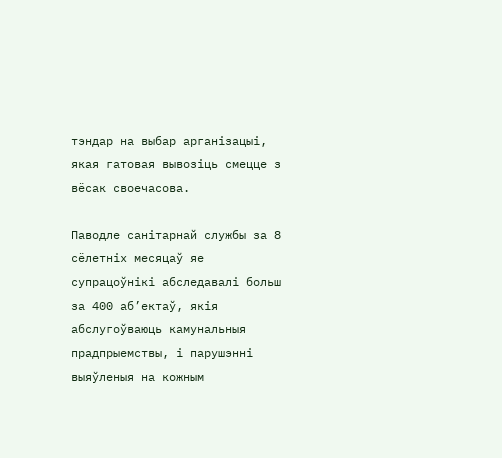тэндар на выбар арганізацыі, якая гатовая вывозіць смецце з вёсак своечасова.

Паводле санітарнай службы за 8 сёлетніх месяцаў яе супрацоўнікі абследавалі больш за 400 аб’ектаў, якія абслугоўваюць камунальныя прадпрыемствы, і парушэнні выяўленыя на кожным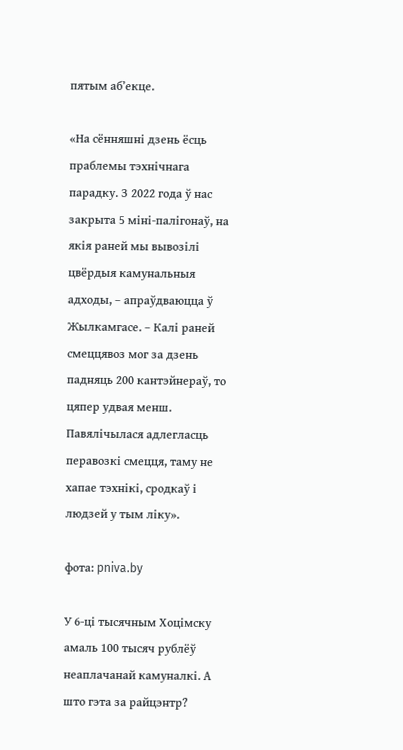пятым абʼекце.

«На сённяшні дзень ёсць праблемы тэхнічнага парадку. З 2022 года ў нас закрыта 5 міні-палігонаў, на якія раней мы вывозілі цвёрдыя камунальныя адходы, – апраўдваюцца ў Жылкамгасе. – Калі раней смеццявоз мог за дзень падняць 200 кантэйнераў, то цяпер удвая менш. Павялічылася адлегласць перавозкі смецця, таму не хапае тэхнікі, сродкаў і людзей у тым ліку».

фота: pniva.by

У 6-ці тысячным Хоцімску амаль 100 тысяч рублёў неаплачанай камуналкі. А што гэта за райцэнтр?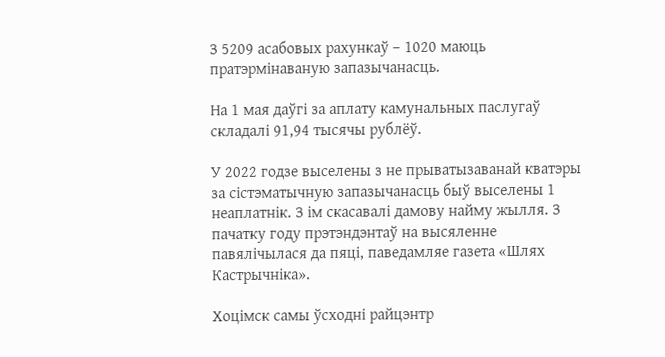З 5209 асабовых рахункаў – 1020 маюць пратэрмінаваную запазычанасць.

На 1 мая даўгі за аплату камунальных паслугаў складалі 91,94 тысячы рублёў.

У 2022 годзе выселены з не прыватызаванай кватэры за сістэматычную запазычанасць быў выселены 1 неаплатнік. З ім скасавалі дамову найму жылля. З пачатку году прэтэндэнтаў на высяленне павялічылася да пяці, паведамляе газета «Шлях Кастрычніка».

Хоцімск самы ўсходні райцэнтр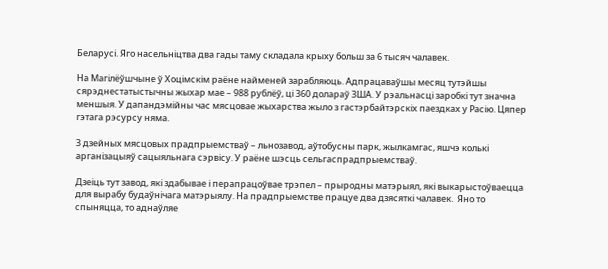Беларусі. Яго насельніцтва два гады таму складала крыху больш за 6 тысяч чалавек.

На Магілёўшчыне ў Хоцімскім раёне найменей зарабляюць. Адпрацаваўшы месяц тутэйшы сярэднестатыстычны жыхар мае – 988 рублёў, ці 360 долараў ЗША. У рэальнасці заробкі тут значна меншыя. У дапандэмійны час мясцовае жыхарства жыло з гастэрбайтэрскіх паездках у Расію. Цяпер гэтага рэсурсу няма.

З дзейных мясцовых прадпрыемстваў – льнозавод, аўтобусны парк, жылкамгас, яшчэ колькі арганізацыяў сацыяльнага сэрвісу. У раёне шэсць сельгаспрадпрыемстваў.

Дзеіць тут завод, які здабывае і перапрацоўвае трэпел – прыродны матэрыял, які выкарыстоўваецца для вырабу будаўнічага матэрыялу. На прадпрыемстве працуе два дзясяткі чалавек.  Яно то спыняцца, то аднаўляе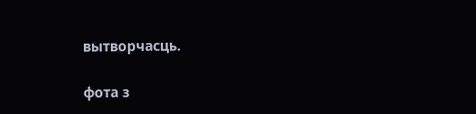вытворчасць.

фота з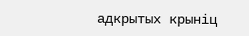адкрытых крыніц